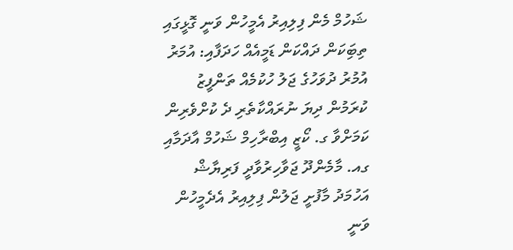ޝަހުމް މެން ފިލިއިރު އެމީހުން ވަނީ ގޮޅީގައި ތިބިަކަން ދައްކަން ޑަމީއެއް ހަދަފާއި: އުމަރު
އުމުރު ދުވަހުގެ ޖަލު ހުކުމެއް ތަންފީޒު ކުރަމުން ދިޔަ ނުރައްކާތެރި ދެ ކުށްވެރިން ކަމަށްވާ ގ. ކޯޒީ އިބްރާހިމް ޝަހުމް އާދަމާއި ގއ. މާމެންދޫ ޖަވާހިރުވާދީ ފަރިޔާޝް އަހުމަދު މާފުށީ ޖަލުން ފިލިއިރު އެދެމީހުން ވަނީ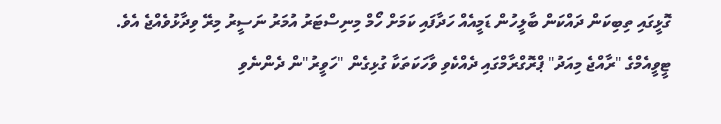ގޮޅީގައި ތިބިކަން ދައްކަން ބާލީހުން ޑަމީއެއް ހަދާފައި ކަމަށް ހޯމް މިނިސްޓަރު އުމަރު ނަސީރު މިރޭ ވިދާޅުވެއްޖެ އެވެ. ޓީވީއެމްގެ "ރާއްޖެ މިއަދު" ޕްރޮގްރާމްގައި ދެއްކެވި ވާހަކަތަކާ ގުޅިގެން "ހަވީރު"ން ދެންނެވި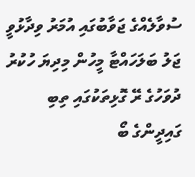ސުވާލެއްގެ ޖަވާބުގައި އުމަރު ވިދާޅުވީ ޖަލު ބަލަހައްޓާ މީހުން މިދިޔަ ހުކުރު ދުވަހުގެ ރޭ ގޮޅިތަކުގައި ތިބި ގައިދީންގެ ބޯ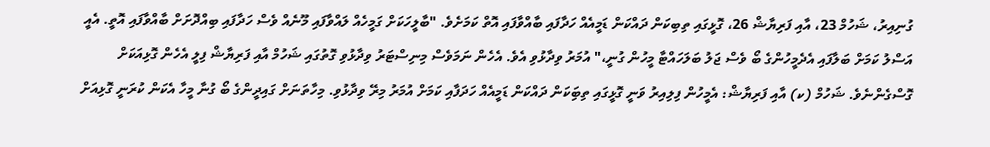ގުނިއިރު، ޝަހުމް 23، އާއި ފަރިޔާޝް 26، ގޮޅީގައި ތިބިކަން ދައްކަން ޑަމީއެއް ހަދާފައި ބާއްވާފައި އޮތް ކަމަށެވެ. "ބާލީހަކަށް ގަމީހެއް ލައްވާފައި މޫނެއް ވެސް ހަދާފައި ބިއްދޮށަށް ބާއްވާފައި އޮތީ. އެއީ އަސްލު ކަމަށް ބަލާފައި އެދެމީހުންގެ ބޯ ވެސް ޖަލު ބަލަހައްޓާ މީހުން ގުނީ،" އުމަރު ވިދާޅުވި އެވެ. އެހެން ނަމަވެސް މިނިސްޓަރު ވިދާޅުވި ގޮތުގައި ޝަހުމް އާއި ފަރިޔާޝް ފިލީ އެހެން ގޮޅިއަކަށް ގޮސްގެންނެވެ. ޝަހުމް (ކ) އާއި ފަރިޔާޝް: އެމީހުން ފިލިއިރު ވަނީ ގޮޅީގައި ތިބިަކަން ދައްކަން ޑަމީއެއް ހަދަފާއި ކަމަށް އުމަރު މިރޭ ވިދާޅުވި. މިހާތަނަށް ގައިދީންގެ ބޯ ގުނާ މީހާ އެކަން ކުރަނީ ގޮޅިއަށް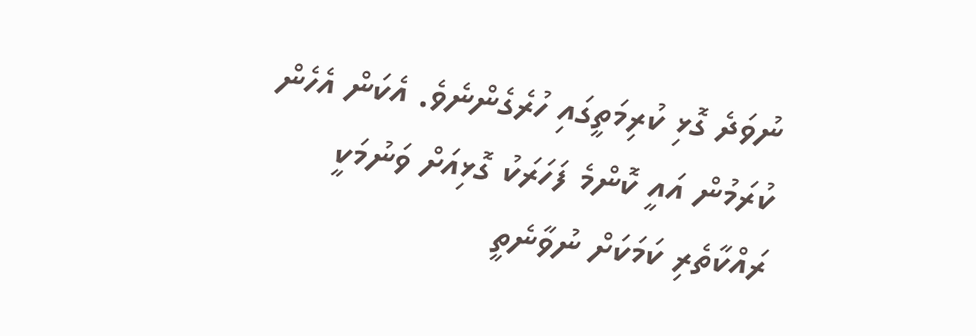ނުވަދެ ގޮޅި ކުރިމަތީގައި ހުރެގެންނެވެ. އެކަން އެހެން ކުރަމުން އައީ ކޮންމެ ފަހަރަކު ގޮޅިއަށް ވަނުމަކީ ރައްކާތެރި ކަމަކަށް ނުވާނެތީ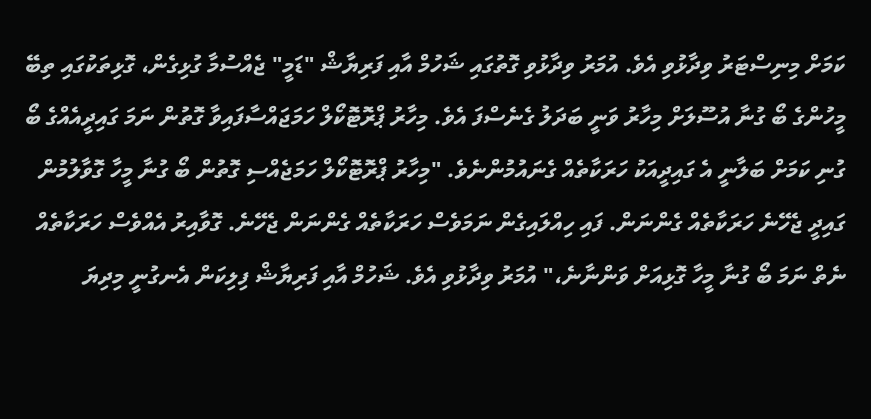ކަމަށް މިނިސްޓަރު ވިދާޅުވި އެވެ. އުމަރު ވިދާޅުވި ގޮތުގައި ޝަހުމް އާއި ފަރިޔާޝް "ޑަމީ" ޖެއްސުމާ ގުޅިގެން، ގޮޅިތަކުގައި ތިބޭ މީހުންގެ ބޯ ގުނާ އުސޫލަށް މިހާރު ވަނީ ބަދަލު ގެނެސްފަ އެވެ. މިހާރު ޕްރޮޓޮކޯލް ހަމަޖައްސާފައިވާ ގޮތުން ނަމަ ގައިދީއެއްގެ ބޯ ގުނި ކަމަށް ބަލާނީ އެ ގައިދީއަކު ހަރަކާތެއް ގެނައުމުންނެވެ. "މިހާރު ޕްރޮޓޮކޯލް ހަމަޖެއްސި ގޮތުން ބޯ ގުނާ މީހާ ގޮވާލުމުން ގައިދީ ޖެހޭނެ ހަރަކާތެއް ގެންނަން. ފައި ހިއްލައިގެން ނަމަވެސް ހަރަކާތެއް ގެންނަން ޖެހޭނެ. ގޮވާއިރު އެއްވެސް ހަރަކާތެއް ނެތް ނަމަ ބޯ ގުނާ މީހާ ގޮޅިއަށް ވަންނާނެ،" އުމަރު ވިދާޅުވި އެވެ. ޝަހުމް އާއި ފަރިޔާޝް ފިލިކަން އެނގުނީ މިދިޔަ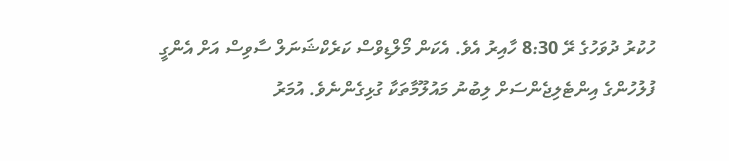ހުކުރު ދުވަހުގެ ރޭ 8:30 ހާއިރު އެވެ. އެކަން މޯލްޑިވްސް ކަރެކްޝަނަލް ސާވިސް އަށް އެންގީ ފުލުހުންގެ އިންޓެލިޖެންސަށް ލިބުނު މައުލޫމާތަކާ ގުޅިގެންނެވެ. އުމަރު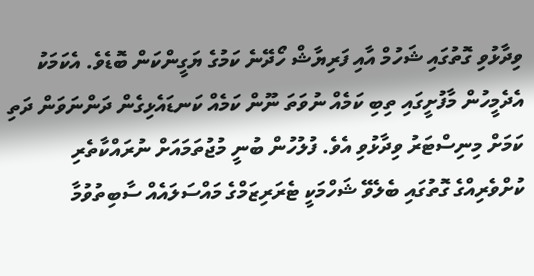ވިދާޅުވި ގޮތުގައި ޝަހުމް އާއި ފަރިޔާޝް ހޯދޭނެ ކަމުގެ ޔަގީންކަން ބޮޑެވެ. އެކަމަކު އެދެމީހުން މާފުށީގައި ތިބި ކަމެއް ނުވަތަ ނޫން ކަމެއް ކަނޑައެޅިގެން ދަންނަވަން ދަތި ކަމަށް މިނިސްޓަރު ވިދާޅުވި އެވެ. ފުލުހުން ބުނީ މުޖުތަމައަށް ނުރައްކާތެރި ކުށްވެރިއްގެ ގޮތުގައި ބެލެވޭ ޝަހްމަކީ ޓެރަރިޒަމްގެ މައްސަލައެއް ސާބިތުވުމާ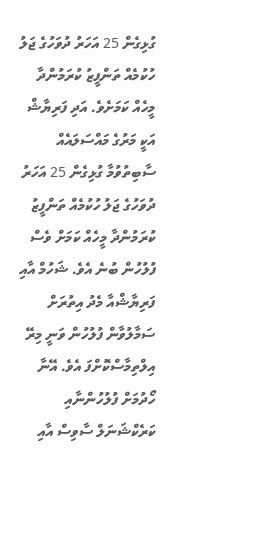ގުޅިގެން 25 އަހަރު ދުވަހުގެ ޖަލު ހުކުމެއް ތަންފީޒު ކުރަމުންދާ މީހެއް ކަމަށެވެ. އަދި ފަރިޔާޝް އަކީ މަރުގެ މައްސަލައެއް ސާބިތުވުމާ ގުޅިގެން 25 އަހަރު ދުވަހުގެ ޖަލު ހުކުމެއް ތަންފީޒު ކުރަމުންދާ މީހެއް ކަމަށް ވެސް ފުލުހުން ބުނެ އެވެ. ޝަހުމް އާއި ފަރިޔާޝްއާ މެދު އިތުރަށް ސަމާލުވާން ފުލުހުން ވަނީ މިރޭ އިލްތިމާސްކޮށްފަ އެވެ. އޭނާ ހޯދުމަށް ފުލުހުންނާއި ކަރެކްޝަނަލް ސާވިސް އާއި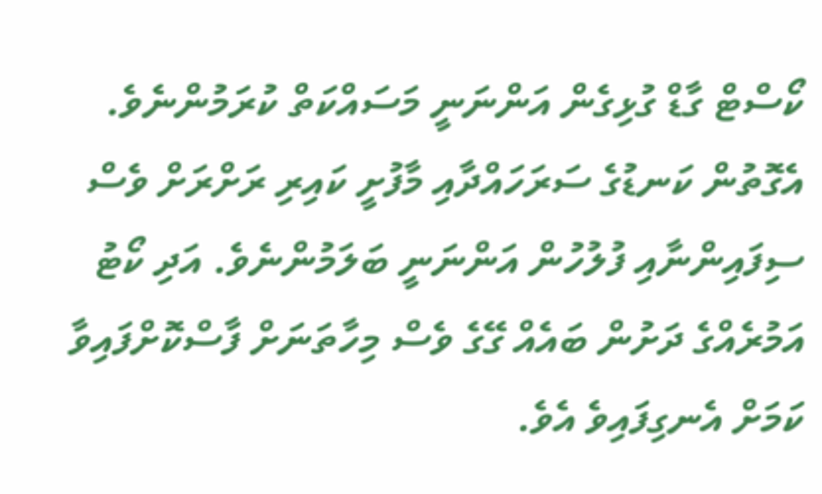ކޯސްޓް ގާޑް ގުޅިގެން އަންނަނީ މަސައްކަތް ކުރަމުންނެވެ. އެގޮތުން ކަނޑުގެ ސަރަހައްދާއި މާފުށީ ކައިރި ރަށްރަށް ވެސް ސިފައިންނާއި ފުލުހުން އަންނަނީ ބަލަމުންނެވެ. އަދި ކޯޓު އަމުރެއްގެ ދަށުން ބައެއް ގޭގެ ވެސް މިހާތަނަށް ފާސްކޮށްފައިވާ ކަމަށް އެނގިފައިވެ އެވެ.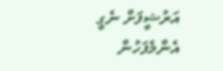އަރުޝީފަށް ނެގީ
އެންމެފަހުން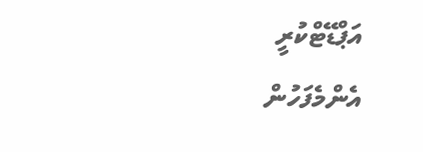އަޕްޑޭޓްކުރީ
އެންމެފަހުން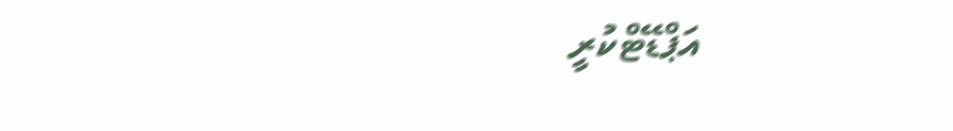އަޕްޑޭޓްކުރީ